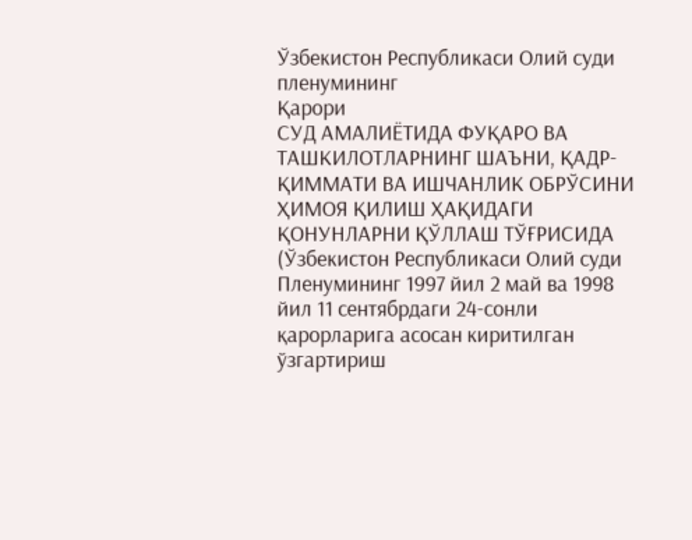Ўзбекистон Республикаси Олий суди пленумининг
Қарори
СУД АМАЛИЁТИДА ФУҚАРО ВА ТАШКИЛОТЛАРНИНГ ШАЪНИ, ҚАДР-ҚИММАТИ ВА ИШЧАНЛИК ОБРЎСИНИ ҲИМОЯ ҚИЛИШ ҲАҚИДАГИ ҚОНУНЛАРНИ ҚЎЛЛАШ ТЎҒРИСИДА
(Ўзбекистон Республикаси Олий суди Пленумининг 1997 йил 2 май ва 1998 йил 11 сентябрдаги 24-сонли қарорларига асосан киритилган ўзгартириш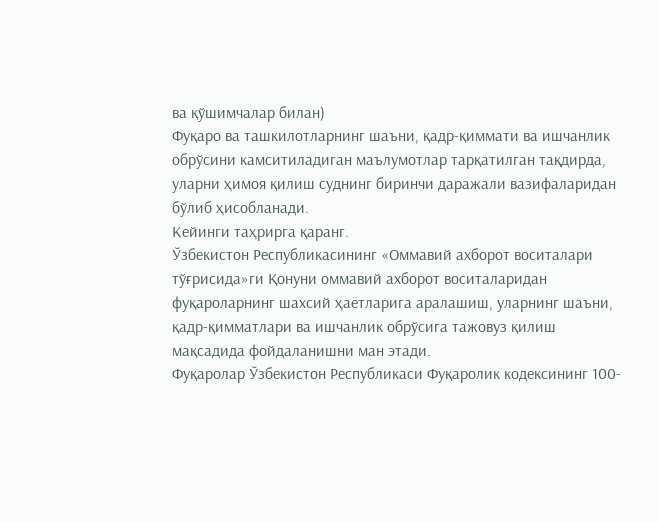ва қўшимчалар билан)
Фуқаро ва ташкилотларнинг шаъни, қадр-қиммати ва ишчанлик обрўсини камситиладиган маълумотлар тарқатилган тақдирда, уларни ҳимоя қилиш суднинг биринчи даражали вазифаларидан бўлиб ҳисобланади.
Кейинги таҳрирга қаранг.
Ўзбекистон Республикасининг «Оммавий ахборот воситалари тўғрисида»ги Қонуни оммавий ахборот воситаларидан фуқароларнинг шахсий ҳаётларига аралашиш, уларнинг шаъни, қадр-қимматлари ва ишчанлик обрўсига тажовуз қилиш мақсадида фойдаланишни ман этади.
Фуқаролар Ўзбекистон Республикаси Фуқаролик кодексининг 100-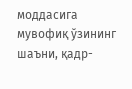моддасига мувофиқ ўзининг шаъни, қадр-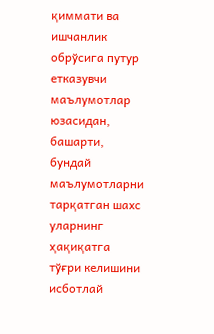қиммати ва ишчанлик обрўсига путур етказувчи маълумотлар юзасидан, башарти, бундай маълумотларни тарқатган шахс уларнинг ҳақиқатга тўғри келишини исботлай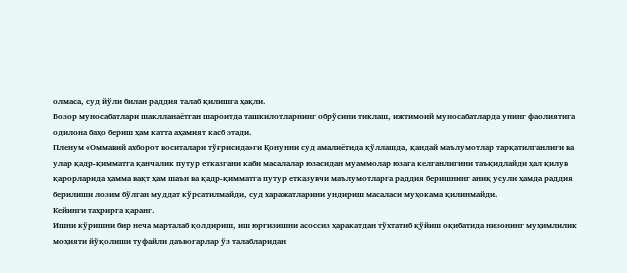олмаса, суд йўли билан раддия талаб қилишга ҳақли.
Бозор муносабатлари шаклланаётган шароитда ташкилотларнинг обрўсини тиклаш, ижтимоий муносабатларда унинг фаолиятига одилона баҳо бериш ҳам катта аҳамият касб этади.
Пленум «Оммавий ахборот воситалари тўғрисида»ги Қонунни суд амалиётида қўллашда, қандай маълумотлар тарқатилганлиги ва улар қадр-қимматга қанчалик путур етказгани каби масалалар юзасидан муаммолар юзага келганлигини таъқидлайди ҳал қилув қарорларида ҳамма вақт ҳам шаън ва қадр-қимматга путур етказувчи маълумотларга раддия беришнинг аниқ усули ҳамда раддия берилиши лозим бўлган муддат кўрсатилмайди, суд харажатларини ундириш масаласи муҳокама қилинмайди.
Кейинги таҳрирга қаранг.
Ишни кўришни бир неча марталаб қолдириш, иш юргизишни асоссиз ҳаракатдан тўхтатиб қўйиш оқибатида низонинг муҳимлилик моҳияти йўқолиши туфайли даъвогарлар ўз талабларидан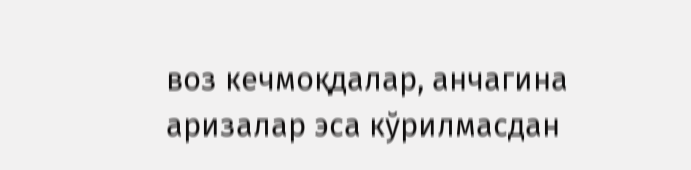воз кечмоқдалар, анчагина аризалар эса кўрилмасдан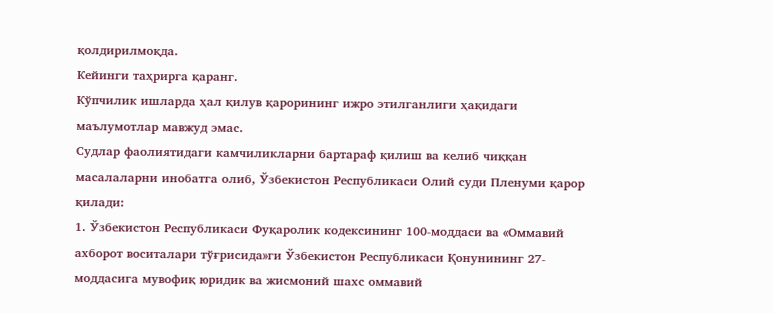қолдирилмоқда.
Кейинги таҳрирга қаранг.
Кўпчилик ишларда ҳал қилув қарорининг ижро этилганлиги ҳақидаги маълумотлар мавжуд эмас.
Судлар фаолиятидаги камчиликларни бартараф қилиш ва келиб чиққан масалаларни инобатга олиб, Ўзбекистон Республикаси Олий суди Пленуми қарор қилади:
1. Ўзбекистон Республикаси Фуқаролик кодексининг 100-моддаси ва «Оммавий ахборот воситалари тўғрисида»ги Ўзбекистон Республикаси Қонунининг 27-моддасига мувофиқ юридик ва жисмоний шахс оммавий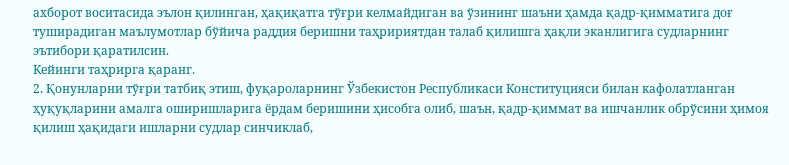ахборот воситасида эълон қилинган, ҳақиқатга тўғри келмайдиган ва ўзининг шаъни ҳамда қадр-қимматига доғ туширадиган маълумотлар бўйича раддия беришни таҳририятдан талаб қилишга ҳақли эканлигига судларнинг эътибори қаратилсин.
Кейинги таҳрирга қаранг.
2. Қонунларни тўғри татбиқ этиш, фуқароларнинг Ўзбекистон Республикаси Конституцияси билан кафолатланган ҳуқуқларини амалга оширишларига ёрдам беришини ҳисобга олиб, шаън, қадр-қиммат ва ишчанлик обрўсини ҳимоя қилиш ҳақидаги ишларни судлар синчиклаб,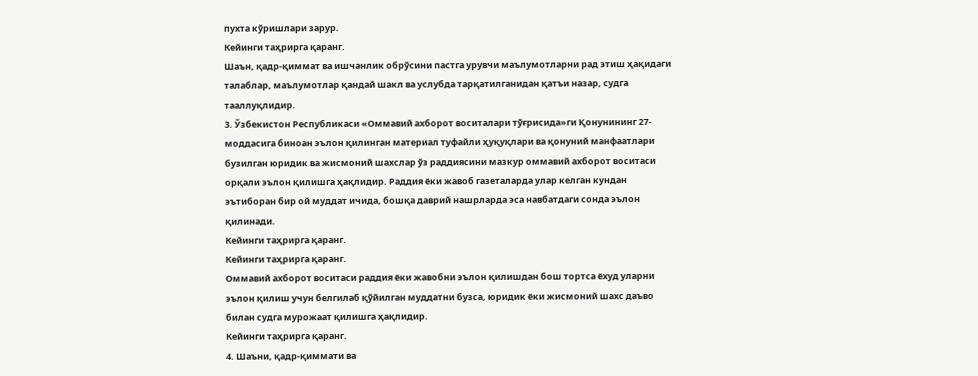пухта кўришлари зарур.
Кейинги таҳрирга қаранг.
Шаън, қадр-қиммат ва ишчанлик обрўсини пастга урувчи маълумотларни рад этиш ҳақидаги талаблар, маълумотлар қандай шакл ва услубда тарқатилганидан қатъи назар, судга тааллуқлидир.
3. Ўзбекистон Республикаси «Оммавий ахборот воситалари тўғрисида»ги Қонунининг 27-моддасига биноан эълон қилинган материал туфайли ҳуқуқлари ва қонуний манфаатлари бузилган юридик ва жисмоний шахслар ўз раддиясини мазкур оммавий ахборот воситаси орқали эълон қилишга ҳақлидир. Раддия ёки жавоб газеталарда улар келган кундан эътиборан бир ой муддат ичида, бошқа даврий нашрларда эса навбатдаги сонда эълон қилинади.
Кейинги таҳрирга қаранг.
Кейинги таҳрирга қаранг.
Оммавий ахборот воситаси раддия ёки жавобни эълон қилишдан бош тортса ёхуд уларни эълон қилиш учун белгилаб қўйилган муддатни бузса, юридик ёки жисмоний шахс даъво билан судга мурожаат қилишга ҳақлидир.
Кейинги таҳрирга қаранг.
4. Шаъни, қадр-қиммати ва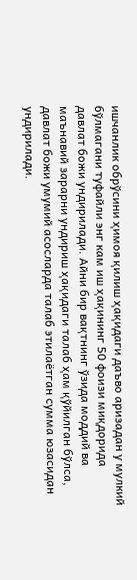ишчанлик обрўсини ҳимоя қилиш ҳақидаги даъво аризадан у мулкий бўлмагани туфайли энг кам иш ҳақининг 50 фоизи миқдорида давлат божи ундирилади. Айни бир вақтнинг ўзида моддий ва маънавий зарарни ундириш ҳақидаги талаб ҳам қўйилган бўлса, давлат божи умумий асосларда талаб этилаётган сумма юзасидан ундирилади.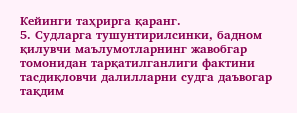Кейинги таҳрирга қаранг.
5. Судларга тушунтирилсинки, бадном қилувчи маълумотларнинг жавобгар томонидан тарқатилганлиги фактини тасдиқловчи далилларни судга даъвогар тақдим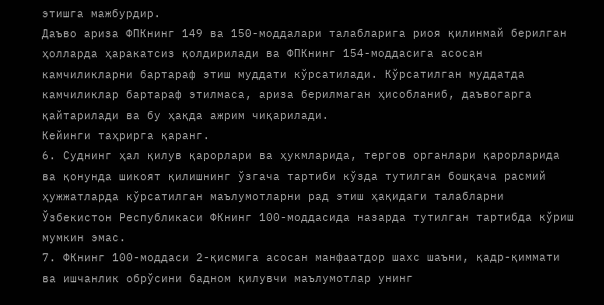этишга мажбурдир.
Даъво ариза ФПКнинг 149 ва 150-моддалари талабларига риоя қилинмай берилган ҳолларда ҳаракатсиз қолдирилади ва ФПКнинг 154-моддасига асосан камчиликларни бартараф этиш муддати кўрсатилади. Кўрсатилган муддатда камчиликлар бартараф этилмаса, ариза берилмаган ҳисобланиб, даъвогарга қайтарилади ва бу ҳақда ажрим чиқарилади.
Кейинги таҳрирга қаранг.
6. Суднинг ҳал қилув қарорлари ва ҳукмларида, тергов органлари қарорларида ва қонунда шикоят қилишнинг ўзгача тартиби кўзда тутилган бошқача расмий ҳужжатларда кўрсатилган маълумотларни рад этиш ҳақидаги талабларни Ўзбекистон Республикаси ФКнинг 100-моддасида назарда тутилган тартибда кўриш мумкин эмас.
7. ФКнинг 100-моддаси 2-қисмига асосан манфаатдор шахс шаъни, қадр-қиммати ва ишчанлик обрўсини бадном қилувчи маълумотлар унинг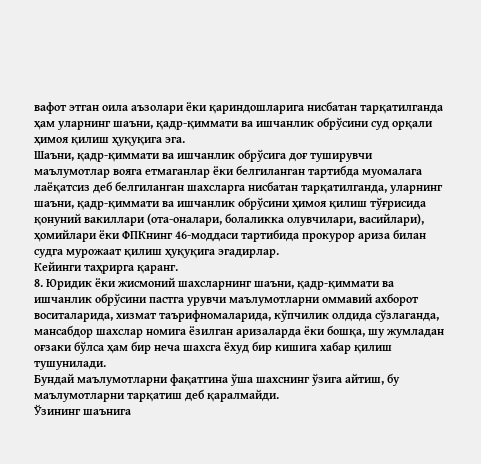вафот этган оила аъзолари ёки қариндошларига нисбатан тарқатилганда ҳам уларнинг шаъни, қадр-қиммати ва ишчанлик обрўсини суд орқали ҳимоя қилиш ҳуқуқига эга.
Шаъни, қадр-қиммати ва ишчанлик обрўсига доғ туширувчи маълумотлар вояга етмаганлар ёки белгиланган тартибда муомалага лаёқатсиз деб белгиланган шахсларга нисбатан тарқатилганда, уларнинг шаъни, қадр-қиммати ва ишчанлик обрўсини ҳимоя қилиш тўғрисида қонуний вакиллари (ота-оналари, болаликка олувчилари, васийлари), ҳомийлари ёки ФПКнинг 46-моддаси тартибида прокурор ариза билан судга мурожаат қилиш ҳуқуқига эгадирлар.
Кейинги таҳрирга қаранг.
8. Юридик ёки жисмоний шахсларнинг шаъни, қадр-қиммати ва ишчанлик обрўсини пастга урувчи маълумотларни оммавий ахборот воситаларида, хизмат таърифномаларида, кўпчилик олдида сўзлаганда, мансабдор шахслар номига ёзилган аризаларда ёки бошқа, шу жумладан оғзаки бўлса ҳам бир неча шахсга ёхуд бир кишига хабар қилиш тушунилади.
Бундай маълумотларни фақатгина ўша шахснинг ўзига айтиш, бу маълумотларни тарқатиш деб қаралмайди.
Ўзининг шаънига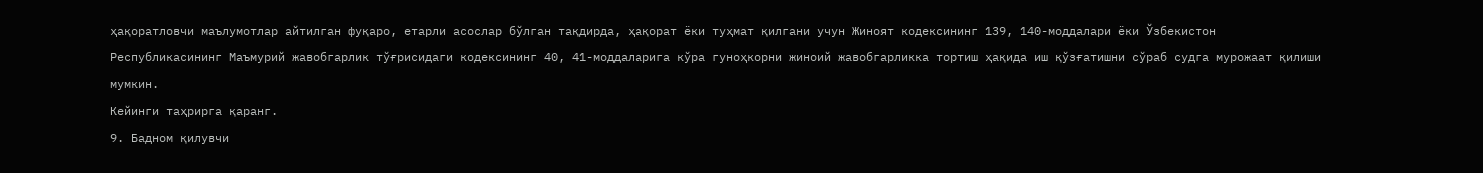ҳақоратловчи маълумотлар айтилган фуқаро, етарли асослар бўлган тақдирда, ҳақорат ёки туҳмат қилгани учун Жиноят кодексининг 139, 140-моддалари ёки Ўзбекистон Республикасининг Маъмурий жавобгарлик тўғрисидаги кодексининг 40, 41-моддаларига кўра гуноҳкорни жиноий жавобгарликка тортиш ҳақида иш қўзғатишни сўраб судга мурожаат қилиши мумкин.
Кейинги таҳрирга қаранг.
9. Бадном қилувчи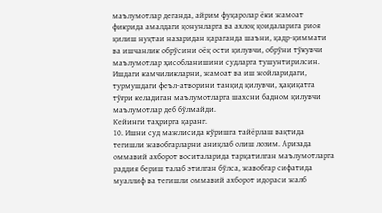маълумотлар деганда, айрим фуқаролар ёки жамоат фикрида амалдаги қонунларга ва ахлоқ қоидаларига риоя қилиш нуқтаи назаридан қараганда шаъни, қадр-қиммати ва ишчанлик обрўсини оёқ ости қилувчи, обрўни тўкувчи маълумотлар ҳисобланишини судларга тушунтирилсин.
Ишдаги камчиликларни, жамоат ва иш жойларидаги, турмушдаги феъл-атворини танқид қилувчи, ҳақиқатга тўғри келадиган маълумотларга шахсни бадном қилувчи маълумотлар деб бўлмайди.
Кейинги таҳрирга қаранг.
10. Ишни суд мажлисида кўришга тайёрлаш вақтида тегишли жавобгарларни аниқлаб олиш лозим. Аризада оммавий ахборот воситаларида тарқатилган маълумотларга раддия бериш талаб этилган бўлса, жавобгар сифатида муаллиф ва тегишли оммавий ахборот идораси жалб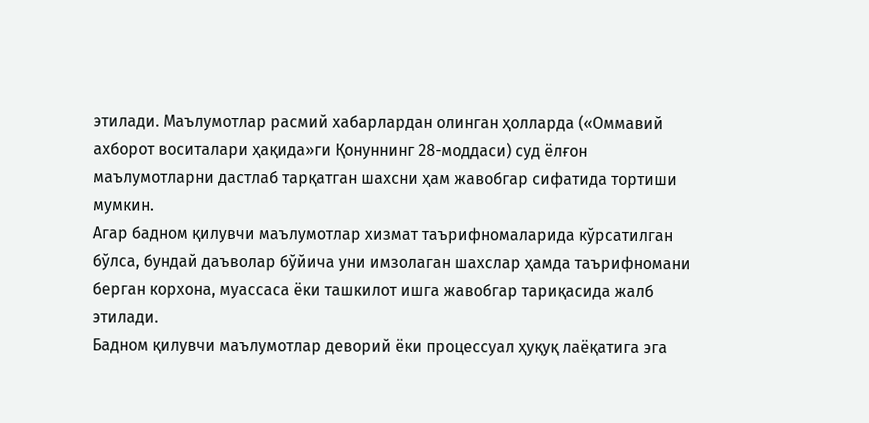этилади. Маълумотлар расмий хабарлардан олинган ҳолларда («Оммавий ахборот воситалари ҳақида»ги Қонуннинг 28-моддаси) суд ёлғон маълумотларни дастлаб тарқатган шахсни ҳам жавобгар сифатида тортиши мумкин.
Агар бадном қилувчи маълумотлар хизмат таърифномаларида кўрсатилган бўлса, бундай даъволар бўйича уни имзолаган шахслар ҳамда таърифномани берган корхона, муассаса ёки ташкилот ишга жавобгар тариқасида жалб этилади.
Бадном қилувчи маълумотлар деворий ёки процессуал ҳуқуқ лаёқатига эга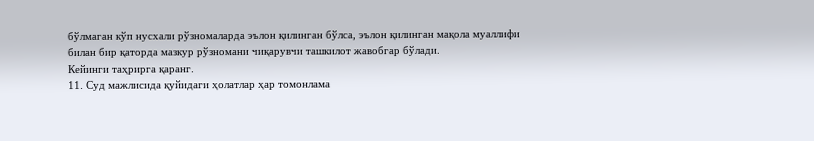бўлмаган кўп нусхали рўзномаларда эълон қилинган бўлса, эълон қилинган мақола муаллифи билан бир қаторда мазкур рўзномани чиқарувчи ташкилот жавобгар бўлади.
Кейинги таҳрирга қаранг.
11. Суд мажлисида қуйидаги ҳолатлар ҳар томонлама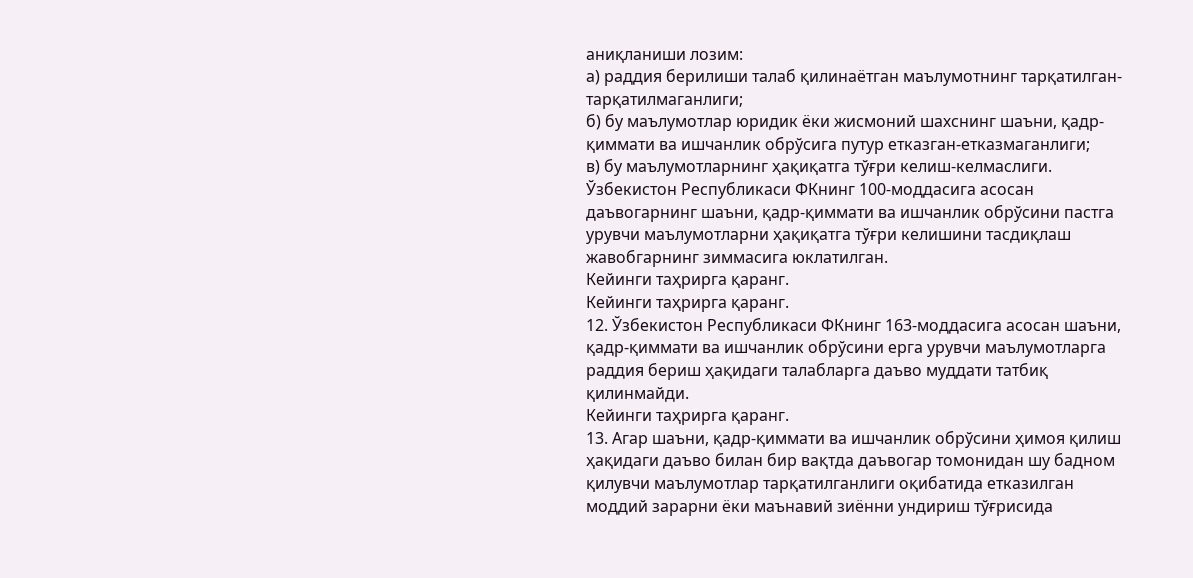аниқланиши лозим:
а) раддия берилиши талаб қилинаётган маълумотнинг тарқатилган-тарқатилмаганлиги;
б) бу маълумотлар юридик ёки жисмоний шахснинг шаъни, қадр-қиммати ва ишчанлик обрўсига путур етказган-етказмаганлиги;
в) бу маълумотларнинг ҳақиқатга тўғри келиш-келмаслиги.
Ўзбекистон Республикаси ФКнинг 100-моддасига асосан даъвогарнинг шаъни, қадр-қиммати ва ишчанлик обрўсини пастга урувчи маълумотларни ҳақиқатга тўғри келишини тасдиқлаш жавобгарнинг зиммасига юклатилган.
Кейинги таҳрирга қаранг.
Кейинги таҳрирга қаранг.
12. Ўзбекистон Республикаси ФКнинг 163-моддасига асосан шаъни, қадр-қиммати ва ишчанлик обрўсини ерга урувчи маълумотларга раддия бериш ҳақидаги талабларга даъво муддати татбиқ қилинмайди.
Кейинги таҳрирга қаранг.
13. Агар шаъни, қадр-қиммати ва ишчанлик обрўсини ҳимоя қилиш ҳақидаги даъво билан бир вақтда даъвогар томонидан шу бадном қилувчи маълумотлар тарқатилганлиги оқибатида етказилган моддий зарарни ёки маънавий зиённи ундириш тўғрисида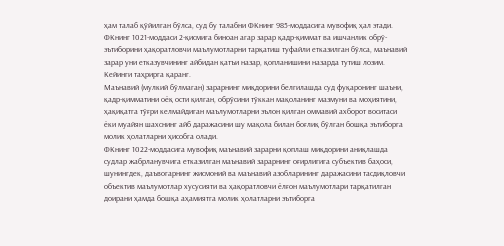ҳам талаб қўйилган бўлса, суд бу талабни ФКнинг 985-моддасига мувофиқ ҳал этади.
ФКнинг 1021-моддаси 2-қисмига биноан агар зарар қадр-қиммат ва ишчанлик обрў-эътиборини ҳақоратловчи маълумотларни тарқатиш туфайли етказилган бўлса, маънавий зарар уни етказувчининг айбидан қатъи назар, қопланишини назарда тутиш лозим.
Кейинги таҳрирга қаранг.
Маънавий (мулкий бўлмаган) зарарнинг миқдорини белгилашда суд фуқаронинг шаъни, қадр-қимматини оёқ ости қилган, обрўсини тўккан мақоланинг мазмуни ва моҳиятини, ҳақиқатга тўғри келмайдиган маълумотларни эълон қилган оммавий ахборот воситаси ёки муайян шахснинг айб даражасини шу мақола билан боғлиқ бўлган бошқа эътиборга молик ҳолатларни ҳисобга олади.
ФКнинг 1022-моддасига мувофиқ маънавий зарарни қоплаш миқдорини аниқлашда судлар жабрланувчига етказилган маънавий зарарнинг оғирлигига субъектив баҳоси, шунингдек, даъвогарнинг жисмоний ва маънавий азобларининг даражасини тасдиқловчи объектив маълумотлар хусусияти ва ҳақоратловчи ёлғон маълумотлари тарқатилган доирани ҳамда бошқа аҳамиятга молик ҳолатларни эътиборга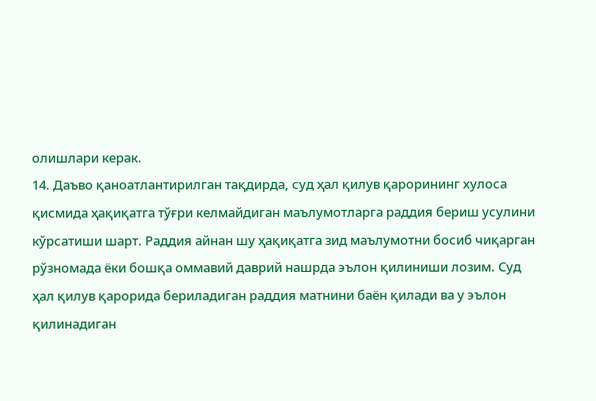олишлари керак.
14. Даъво қаноатлантирилган тақдирда, суд ҳал қилув қарорининг хулоса қисмида ҳақиқатга тўғри келмайдиган маълумотларга раддия бериш усулини кўрсатиши шарт. Раддия айнан шу ҳақиқатга зид маълумотни босиб чиқарган рўзномада ёки бошқа оммавий даврий нашрда эълон қилиниши лозим. Суд ҳал қилув қарорида бериладиган раддия матнини баён қилади ва у эълон қилинадиган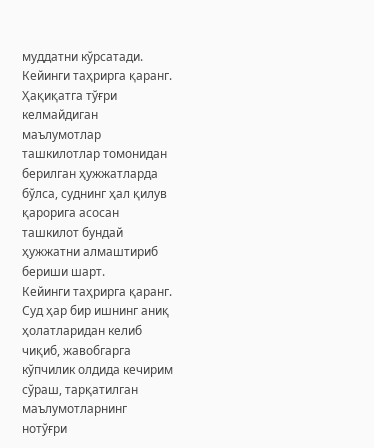муддатни кўрсатади.
Кейинги таҳрирга қаранг.
Ҳақиқатга тўғри келмайдиган маълумотлар ташкилотлар томонидан берилган ҳужжатларда бўлса, суднинг ҳал қилув қарорига асосан ташкилот бундай ҳужжатни алмаштириб бериши шарт.
Кейинги таҳрирга қаранг.
Суд ҳар бир ишнинг аниқ ҳолатларидан келиб чиқиб, жавобгарга кўпчилик олдида кечирим сўраш, тарқатилган маълумотларнинг нотўғри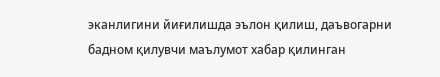эканлигини йиғилишда эълон қилиш, даъвогарни бадном қилувчи маълумот хабар қилинган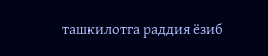ташкилотга раддия ёзиб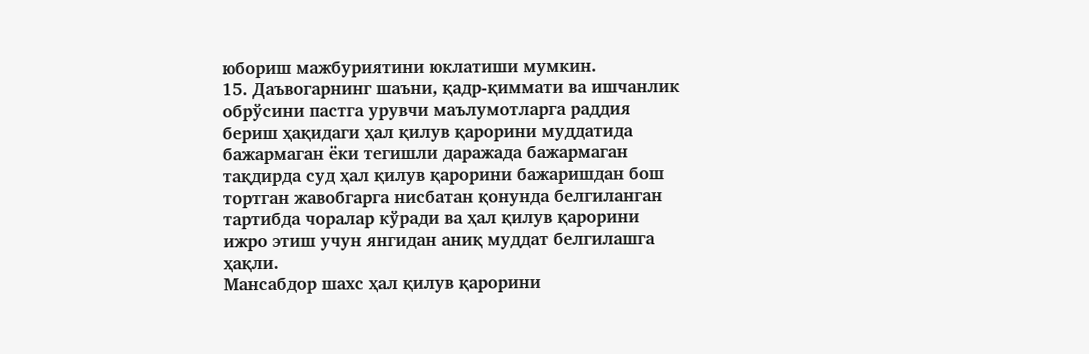юбориш мажбуриятини юклатиши мумкин.
15. Даъвогарнинг шаъни, қадр-қиммати ва ишчанлик обрўсини пастга урувчи маълумотларга раддия бериш ҳақидаги ҳал қилув қарорини муддатида бажармаган ёки тегишли даражада бажармаган тақдирда суд ҳал қилув қарорини бажаришдан бош тортган жавобгарга нисбатан қонунда белгиланган тартибда чоралар кўради ва ҳал қилув қарорини ижро этиш учун янгидан аниқ муддат белгилашга ҳақли.
Мансабдор шахс ҳал қилув қарорини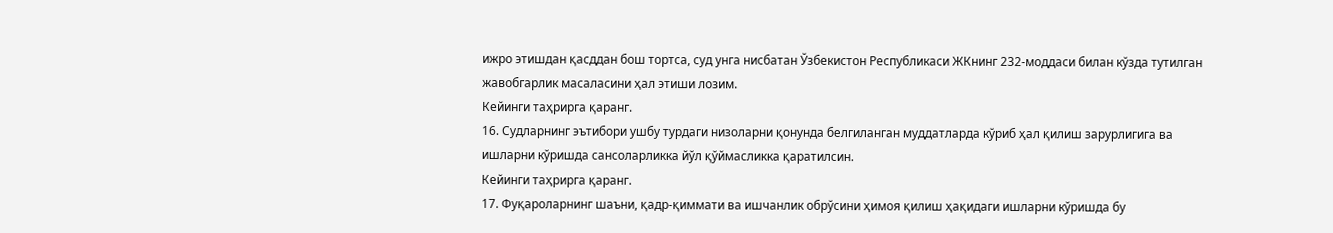ижро этишдан қасддан бош тортса, суд унга нисбатан Ўзбекистон Республикаси ЖКнинг 232-моддаси билан кўзда тутилган жавобгарлик масаласини ҳал этиши лозим.
Кейинги таҳрирга қаранг.
16. Судларнинг эътибори ушбу турдаги низоларни қонунда белгиланган муддатларда кўриб ҳал қилиш зарурлигига ва ишларни кўришда сансоларликка йўл қўймасликка қаратилсин.
Кейинги таҳрирга қаранг.
17. Фуқароларнинг шаъни, қадр-қиммати ва ишчанлик обрўсини ҳимоя қилиш ҳақидаги ишларни кўришда бу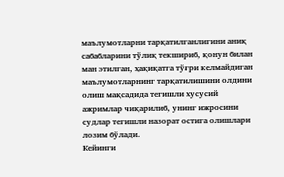маълумотларни тарқатилганлигини аниқ сабабларини тўлиқ текшириб, қонун билан ман этилган, ҳақиқатга тўғри келмайдиган маълумотларнинг тарқатилишини олдини олиш мақсадида тегишли хусусий ажримлар чиқарилиб, унинг ижросини судлар тегишли назорат остига олишлари лозим бўлади.
Кейинги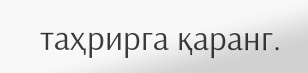таҳрирга қаранг.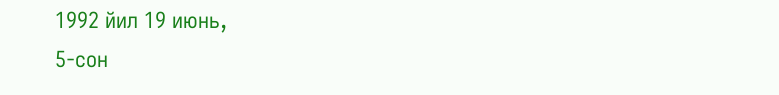1992 йил 19 июнь,
5-сон